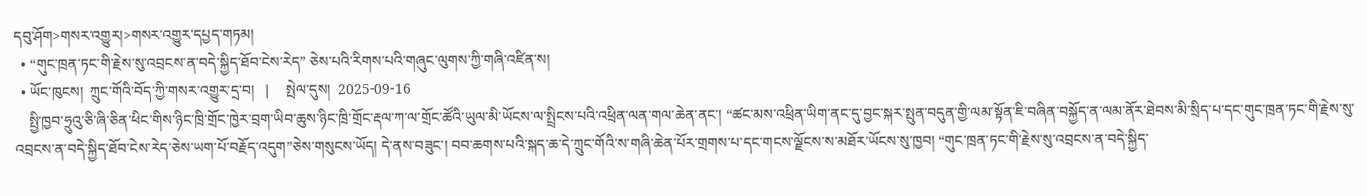དབུ་ཤོག>གསར་འགྱུར།>གསར་འགྱུར་དཔྱད་གཏམ།
  • “གུང་ཁྲན་ཏང་གི་རྗེས་སུ་འབྲངས་ན་བདེ་སྐྱིད་ཐོབ་ངེས་རེད” ཅེས་པའི་རིགས་པའི་གཞུང་ལུགས་ཀྱི་གཞི་འཛིན་ས།
  • ཡོང་ཁུངས།  ཀྲུང་གོའི་བོད་ཀྱི་གསར་འགྱུར་དྲ་བ།   |     སྤེལ་དུས།  2025-09-16
    སྤྱི་ཁྱབ་ཧྲུའུ་ཅི་ཞི་ཅིན་ཕིང་གིས་ཉིང་ཁྲི་གྲོང་ཁྱེར་བྲག་ཡིབ་ཆུས་ཉིང་ཁྲི་གྲོང་རྡལ་ཀ་ལ་གྲོང་ཚོའི་ཡུལ་མི་ཡོངས་ལ་སྤྲིངས་པའི་འཕྲིན་ལན་གལ་ཆེན་ནང་། “ཚང་མས་འཕྲིན་ཡིག་ནང་དུ་བྱང་སྐར་སྤུན་བདུན་གྱི་ལམ་སྟོན་ཇི་བཞིན་བསྐྱོད་ན་ལམ་ནོར་ཐེབས་མི་སྲིད་པ་དང་གུང་ཁྲན་ཏང་གི་རྗེས་སུ་འབྲངས་ན་བདེ་སྐྱིད་ཐོབ་ངེས་རེད་ཅེས་ཡག་པོ་བརྗོད་འདུག”ཅེས་གསུངས་ཡོད། དེ་ནས་བཟུང་། བབ་ཆགས་པའི་སྐད་ཆ་དེ་ཀྲུང་གོའི་ས་གཞི་ཆེན་པོར་གྲགས་པ་དང་གངས་ལྗོངས་ས་མཐོར་ཡོངས་སུ་ཁྱབ། “གུང་ཁྲན་ཏང་གི་རྗེས་སུ་འབྲངས་ན་བདེ་སྐྱིད་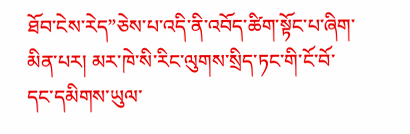ཐོབ་ངེས་རེད”ཅེས་པ་འདི་ནི་འབོད་ཚིག་སྟོང་པ་ཞིག་མིན་པར། མར་ཁེ་སི་རིང་ལུགས་སྲིད་ཏང་གི་ངོ་བོ་དང་དམིགས་ཡུལ་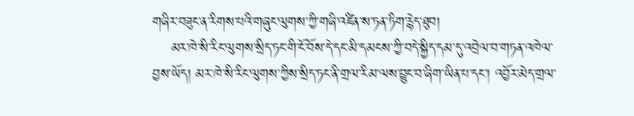གཞིར་བཟུང་ན་རིགས་པའི་གཞུང་ལུགས་ཀྱི་གཞི་འཛིན་ས་ཏན་ཏིག་རྙེད་ཐུབ།
    མར་ཁེ་སི་རིང་ལུགས་སྲིད་ཏང་གི་ངོ་བོས་དེ་དང་མི་དམངས་ཀྱི་བདེ་སྐྱིད་དམ་དུ་འབྲེལ་བ་གཏན་འཁེལ་བྱས་ཡོད། མར་ཁེ་སི་རིང་ལུགས་ཀྱིས་སྲིད་ཏང་ནི་གྲལ་རིམ་ལས་བྱུང་བ་ཞིག་ཡིན་པ་དང་། འབྱོར་མེད་གྲལ་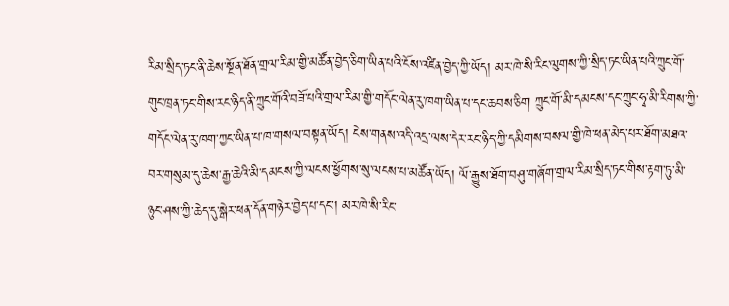རིམ་སྲིད་ཏང་ནི་ཆེས་སྔོན་ཐོན་གྲལ་རིམ་གྱི་མཚོན་བྱེད་ཅིག་ཡིན་པའི་ངོས་འཛིན་བྱེད་ཀྱི་ཡོད། མར་ཁེ་སི་རིང་ལུགས་ཀྱི་སྲིད་ཏང་ཡིན་པའི་ཀྲུང་གོ་གུང་ཁྲན་ཏང་གིས་རང་ཉིད་ནི་ཀྲུང་གོའི་བཟོ་པའི་གྲལ་རིམ་གྱི་གདོང་ལེན་རུ་ཁག་ཡིན་པ་དང་ཆབས་ཅིག ཀྲུང་གོ་མི་དམངས་དང་ཀྲུང་ཧྭ་མི་རིགས་ཀྱི་གདོང་ལེན་རུ་ཁག་ཀྱང་ཡིན་པ་ཁ་གསལ་བསྟན་ཡོད། ངེས་གནས་འདི་འདྲ་ལས་དེར་རང་ཉིད་ཀྱི་དམིགས་བསལ་གྱི་ཁེ་ཕན་མེད་པར་ཐོག་མཐའ་བར་གསུམ་དུ་ཆེས་རྒྱ་ཆེའི་མི་དམངས་ཀྱི་ལངས་ཕྱོགས་སུ་ལངས་པ་མཚོན་ཡོད། ལོ་རྒྱུས་ཐོག་བཤུ་གཞོག་གྲལ་རིམ་སྲིད་ཏང་གིས་རྟག་ཏུ་མི་ཉུང་ཤས་ཀྱི་ཆེད་དུ་སྒེར་ཕན་དོན་གཉེར་བྱེད་པ་དང་། མར་ཁེ་སི་རིང་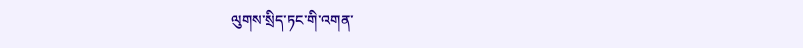ལུགས་སྲིད་ཏང་གི་འགན་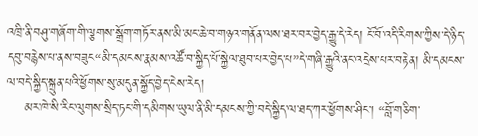འཁྲི་ནི་བཤུ་གཞོག་གི་ལྕགས་སྒྲོག་གཏོར་ནས་མི་མང་ཆེ་བ་གཉའ་གནོན་ལས་ཐར་བར་བྱེད་རྒྱུ་དེ་རེད། ངོ་བོ་འདི་རིགས་ཀྱིས་དེ་ཉིད་དབུ་བརྙེས་པ་ནས་བཟུང“མི་དམངས་རྣམས་འཚོ་བ་སྐྱིད་པོ་སྐྱེལ་ཐུབ་པར་བྱེད་པ”དེ་གཞི་རྒྱུའི་ནང་འདྲེས་པར་བརྟེན། མི་དམངས་ལ་བདེ་སྐྱིད་སྐྲུན་པའི་ཕྱོགས་སུ་མདུན་སྐྱོད་བྱེད་ངེས་རེད།
    མར་ཁེ་སི་རིང་ལུགས་སྲིད་ཏང་གི་དམིགས་ཡུལ་ནི་མི་དམངས་ཀྱི་བདེ་སྐྱིད་ལ་ཐད་ཀར་ཕྱོགས་ཤིང་། “བློ་གཅིག་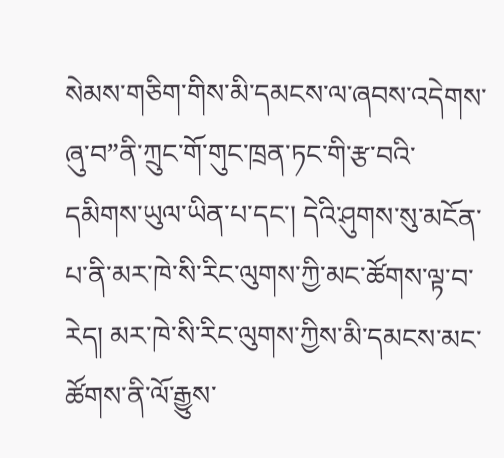སེམས་གཅིག་གིས་མི་དམངས་ལ་ཞབས་འདེགས་ཞུ་བ”ནི་ཀྲུང་གོ་གུང་ཁྲན་ཏང་གི་རྩ་བའི་དམིགས་ཡུལ་ཡིན་པ་དང་། དེའི་ཤུགས་སུ་མངོན་པ་ནི་མར་ཁེ་སི་རིང་ལུགས་ཀྱི་མང་ཚོགས་ལྟ་བ་རེད། མར་ཁེ་སི་རིང་ལུགས་ཀྱིས་མི་དམངས་མང་ཚོགས་ནི་ལོ་རྒྱུས་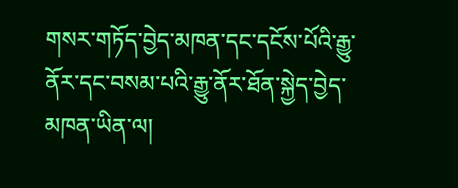གསར་གཏོད་བྱེད་མཁན་དང་དངོས་པོའི་རྒྱུ་ནོར་དང་བསམ་པའི་རྒྱུ་ནོར་ཐོན་སྐྱེད་བྱེད་མཁན་ཡིན་ལ།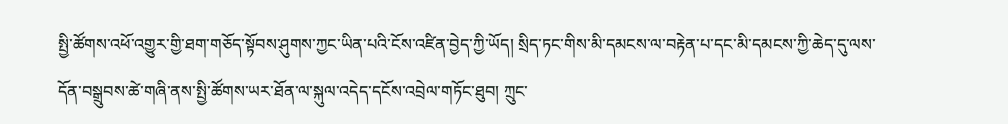སྤྱི་ཚོགས་འཕོ་འགྱུར་གྱི་ཐག་གཅོད་སྟོབས་ཤུགས་ཀྱང་ཡིན་པའི་ངོས་འཛིན་བྱེད་ཀྱི་ཡོད། སྲིད་ཏང་གིས་མི་དམངས་ལ་བརྟེན་པ་དང་མི་དམངས་ཀྱི་ཆེད་དུ་ལས་དོན་བསྒྲུབས་ཚེ་གཞི་ནས་སྤྱི་ཚོགས་ཡར་ཐོན་ལ་སྐུལ་འདེད་དངོས་འབྲེལ་གཏོང་ཐུབ། ཀྲུང་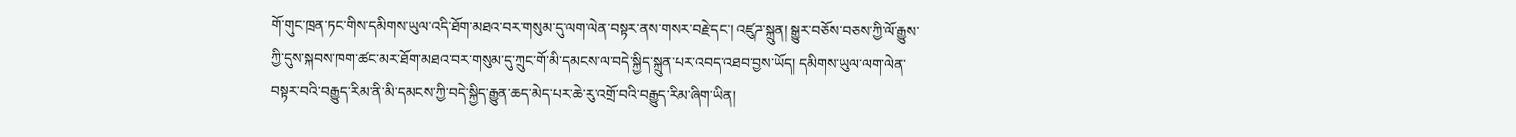གོ་གུང་ཁྲན་ཏང་གིས་དམིགས་ཡུལ་འདི་ཐོག་མཐའ་བར་གསུམ་དུ་ལག་ལེན་བསྟར་ནས་གསར་བརྗེ་དང་། འཛུཌ་སྐྲུན། སྒྱུར་བཅོས་བཅས་ཀྱི་ལོ་རྒྱུས་ཀྱི་དུས་སྐབས་ཁག་ཚང་མར་ཐོག་མཐའ་བར་གསུམ་དུ་ཀྲུང་གོ་མི་དམངས་ལ་བདེ་སྐྱིད་སྐྲུན་པར་འབད་འཐབ་བྱས་ཡོད། དམིགས་ཡུལ་ལག་ལེན་བསྟར་བའི་བརྒྱུད་རིམ་ནི་མི་དམངས་ཀྱི་བདེ་སྐྱིད་རྒྱུན་ཆད་མེད་པར་ཆེ་རུ་འགྲོ་བའི་བརྒྱུད་རིམ་ཞིག་ཡིན།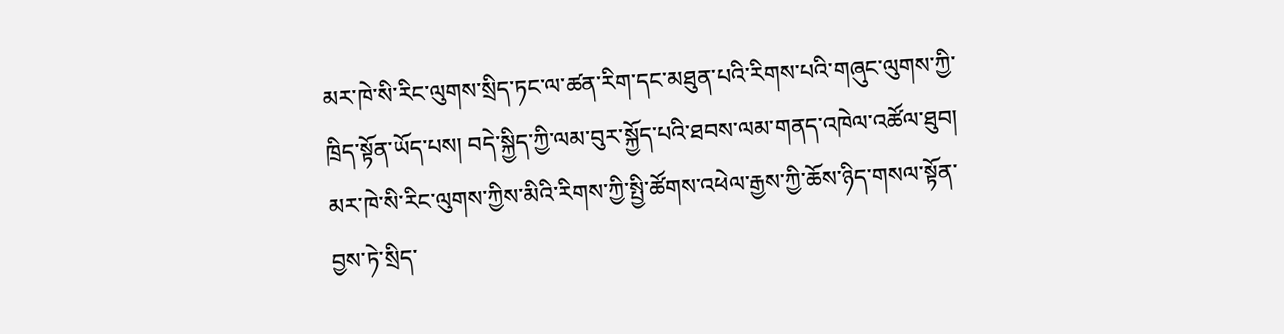མར་ཁེ་སི་རིང་ལུགས་སྲིད་ཏང་ལ་ཚན་རིག་དང་མཐུན་པའི་རིགས་པའི་གཞུང་ལུགས་ཀྱི་ཁྲིད་སྟོན་ཡོད་པས། བདེ་སྐྱིད་ཀྱི་ལམ་བུར་སྐྱོད་པའི་ཐབས་ལམ་གནད་འཁེལ་འཚོལ་ཐུབ། མར་ཁེ་སི་རིང་ལུགས་ཀྱིས་མིའི་རིགས་ཀྱི་སྤྱི་ཚོགས་འཕེལ་རྒྱས་ཀྱི་ཆོས་ཉིད་གསལ་སྟོན་བྱས་ཏེ་སྲིད་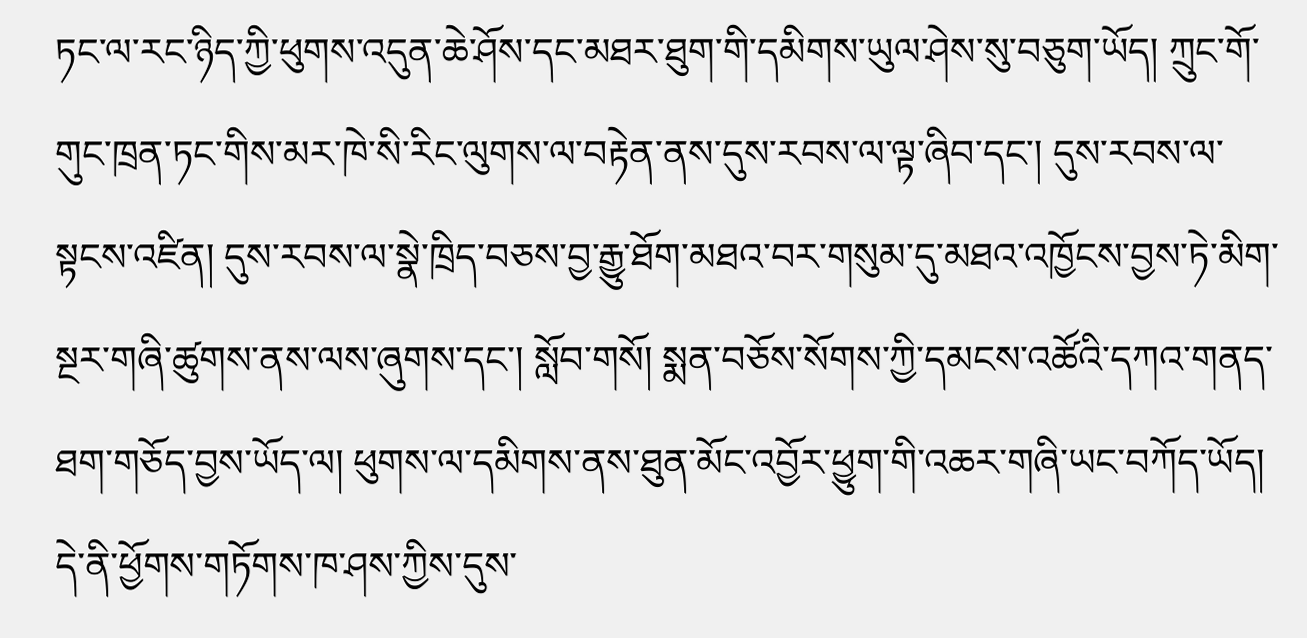ཏང་ལ་རང་ཉིད་ཀྱི་ཕུགས་འདུན་ཆེ་ཤོས་དང་མཐར་ཐུག་གི་དམིགས་ཡུལ་ཤེས་སུ་བཅུག་ཡོད། ཀྲུང་གོ་གུང་ཁྲན་ཏང་གིས་མར་ཁེ་སི་རིང་ལུགས་ལ་བརྟེན་ནས་དུས་རབས་ལ་ལྟ་ཞིབ་དང་། དུས་རབས་ལ་སྟངས་འཛིན། དུས་རབས་ལ་སྣེ་ཁྲིད་བཅས་བྱ་རྒྱུ་ཐོག་མཐའ་བར་གསུམ་དུ་མཐའ་འཁྱོངས་བྱས་ཏེ་མིག་སྔར་གཞི་ཚུགས་ནས་ལས་ཞུགས་དང་། སློབ་གསོ། སྨན་བཅོས་སོགས་ཀྱི་དམངས་འཚོའི་དཀའ་གནད་ཐག་གཅོད་བྱས་ཡོད་ལ། ཕུགས་ལ་དམིགས་ནས་ཐུན་མོང་འབྱོར་ཕྱུག་གི་འཆར་གཞི་ཡང་བཀོད་ཡོད། དེ་ནི་ཕྱོགས་གཏོགས་ཁ་ཤས་ཀྱིས་དུས་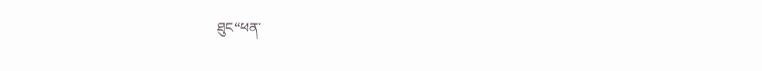ཐུང“ཕན་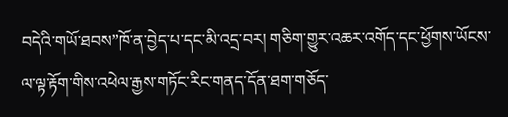བདེའི་གཡོ་ཐབས”ཁོ་ན་བྱེད་པ་དང་མི་འདྲ་བར། གཅིག་གྱུར་འཆར་འགོད་དང་ཕྱོགས་ཡོངས་ལ་ལྟ་རྟོག་གིས་འཕེལ་རྒྱས་གཏོང་རིང་གནད་དོན་ཐག་གཅོད་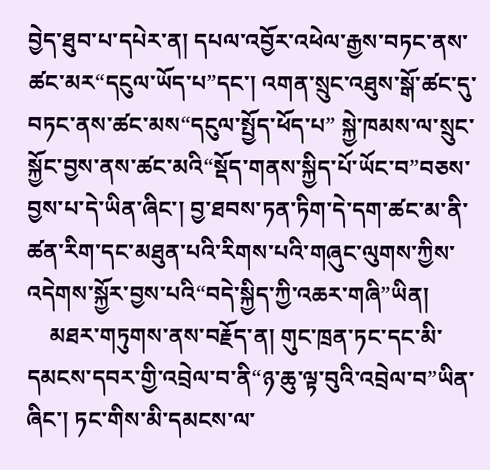བྱེད་ཐུབ་པ་དཔེར་ན། དཔལ་འབྱོར་འཕེལ་རྒྱས་བཏང་ནས་ཚང་མར“དངུལ་ཡོད་པ”དང་། འགན་སྲུང་འཐུས་སྒོ་ཚང་དུ་བཏང་ནས་ཚང་མས“དངུལ་སྤྱོད་ཕོད་པ” སྐྱེ་ཁམས་ལ་སྲུང་སྐྱོང་བྱས་ནས་ཚང་མའི“སྡོད་གནས་སྐྱིད་པོ་ཡོང་བ”བཅས་བྱས་པ་དེ་ཡིན་ཞིང་། བྱ་ཐབས་ཏན་ཏིག་དེ་དག་ཚང་མ་ནི་ཚན་རིག་དང་མཐུན་པའི་རིགས་པའི་གཞུང་ལུགས་ཀྱིས་འདེགས་སྐྱོར་བྱས་པའི“བདེ་སྐྱིད་ཀྱི་འཆར་གཞི”ཡིན།
    མཐར་གཏུགས་ནས་བརྗོད་ན། གུང་ཁྲན་ཏང་དང་མི་དམངས་དབར་གྱི་འབྲེལ་བ་ནི“ཉ་ཆུ་ལྟ་བུའི་འབྲེལ་བ”ཡིན་ཞིང་། ཏང་གིས་མི་དམངས་ལ་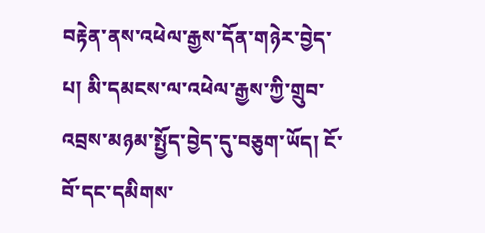བརྟེན་ནས་འཕེལ་རྒྱས་དོན་གཉེར་བྱེད་པ། མི་དམངས་ལ་འཕེལ་རྒྱས་ཀྱི་གྲུབ་འབྲས་མཉམ་སྤྱོད་བྱེད་དུ་བཅུག་ཡོད། ངོ་བོ་དང་དམིགས་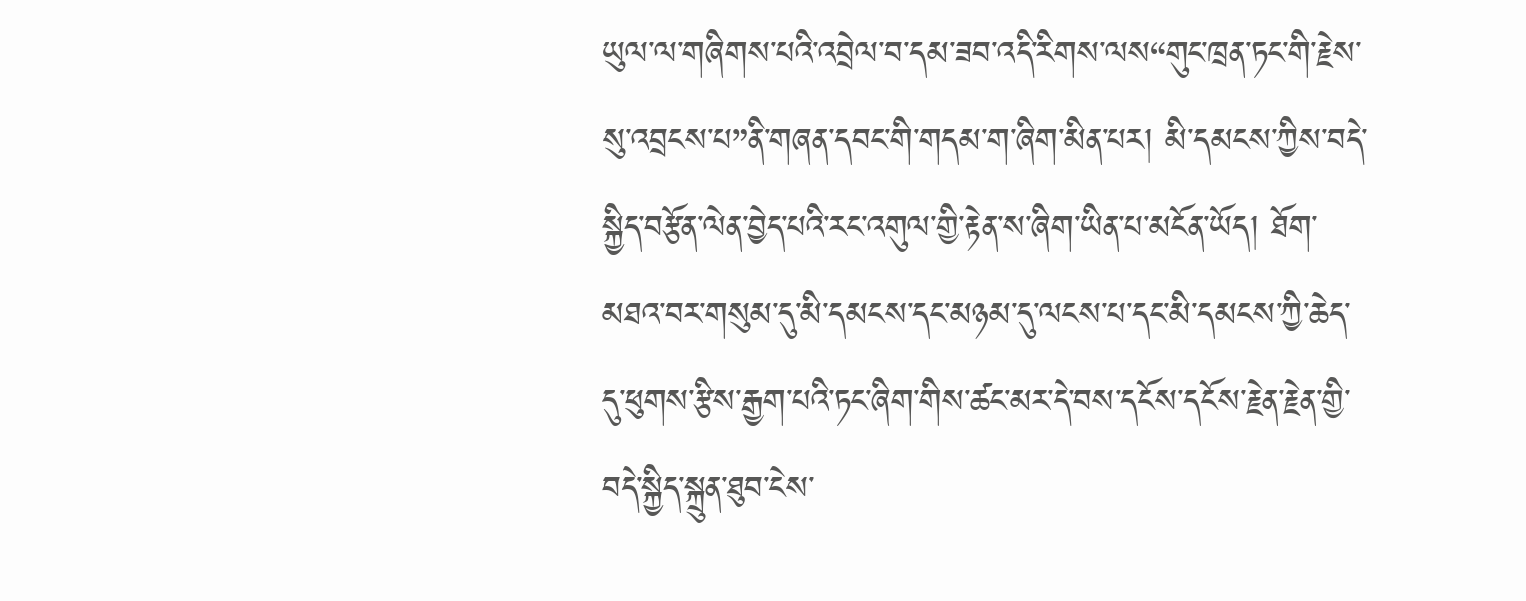ཡུལ་ལ་གཞིགས་པའི་འབྲེལ་བ་དམ་ཟབ་འདི་རིགས་ལས“གུང་ཁྲན་ཏང་གི་རྗེས་སུ་འབྲངས་པ”ནི་གཞན་དབང་གི་གདམ་ག་ཞིག་མིན་པར། མི་དམངས་ཀྱིས་བདེ་སྐྱིད་བརྩོན་ལེན་བྱེད་པའི་རང་འགུལ་གྱི་རྟེན་ས་ཞིག་ཡིན་པ་མངོན་ཡོད། ཐོག་མཐའ་བར་གསུམ་དུ་མི་དམངས་དང་མཉམ་དུ་ལངས་པ་དང་མི་དམངས་ཀྱི་ཆེད་དུ་ཕུགས་རྩིས་རྒྱག་པའི་ཏང་ཞིག་གིས་ཚང་མར་དེ་བས་དངོས་དངོས་རྗེན་རྗེན་གྱི་བདེ་སྐྱིད་སྐྲུན་ཐུབ་ངེས་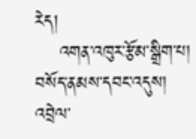རེད།
    འགན་འཁུར་རྩོམ་སྒྲིག་པ། བསོད་ནམས་དབང་འདུས།
འབྲེལ་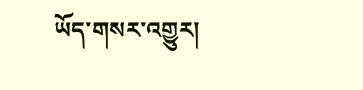ཡོད་གསར་འགྱུར།